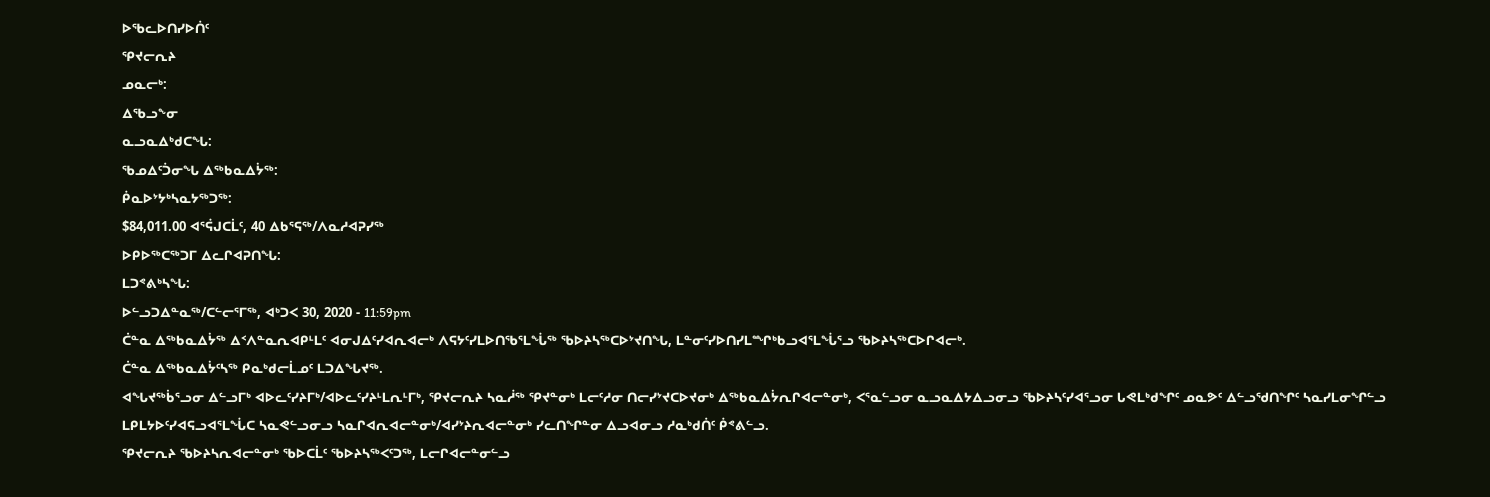ᐅᖃᓚᐅᑎᓯᐅᑏᑦ
ᕿᔪᓕᕆᔨ
ᓄᓇᓕᒃ:
ᐃᖃᓗᖕᓂ
ᓇᓗᓇᐃᒃᑯᑕᖓ:
ᖃᓄᐃᑦᑑᓂᖓ ᐃᖅᑲᓇᐃᔮᖅ:
ᑮᓇᐅᔾᔭᒃᓴᓇᔭᖅᑐᖅ:
$84,011.00 ᐊᕐᕌᒍᑕᒫᑦ, 40 ᐃᑲᕐᕋᖅ/ᐱᓇᓱᐊᕈᓯᖅ
ᐅᑭᐅᖅᑕᖅᑐᒥ ᐃᓚᒋᐊᕈᑎᖓ:
ᒪᑐᕝᕕᒃᓴᖓ:
ᐅᓪᓗᑐᐃᓐᓇᖅ/ᑕᓪᓕᕐᒥᖅ, ᐊᒃᑐᐸ 30, 2020 - 11:59pm
ᑖᓐᓇ ᐃᖅᑲᓇᐃᔮᖅ ᐃᑉᐱᓐᓇᕆᐊᑭᒻᒪᑦ ᐊᓂᒍᐃᑦᓯᐊᕆᐊᓕᒃ ᐱᕋᔭᑦᓯᒪᐅᑎᖃᕐᒪᖔᖅ ᖃᐅᔨᓴᖅᑕᐅᔾᔪᑎᖓ, ᒪᓐᓂᑦᓯᐅᑎᓯᒪᙱᒃᑲᓗᐊᕐᒪᖔᕐᓗ ᖃᐅᔨᓴᖅᑕᐅᒋᐊᓕᒃ.
ᑖᓐᓇ ᐃᖅᑲᓇᐃᔮᑦᓴᖅ ᑭᓇᒃᑯᓕᒫᓄᑦ ᒪᑐᐃᖓᔪᖅ.
ᐊᖓᔪᖅᑳᕐᓗᓂ ᐃᓪᓗᒥᒃ ᐊᐅᓚᑦᓯᔨᒥᒃ/ᐊᐅᓚᑦᓯᔨᒻᒪᕆᒻᒥᒃ, ᕿᔪᓕᕆᔨ ᓴᓇᓲᖅ ᕿᔪᓐᓂᒃ ᒪᓕᑦᓱᓂ ᑎᓕᓯᔾᔪᑕᐅᔪᓂᒃ ᐃᖅᑲᓇᐃᔮᕆᒋᐊᓕᓐᓂᒃ, ᐸᕐᓇᓪᓗᓂ ᓇᓗᓇᐃᔭᐃᓗᓂᓗ ᖃᐅᔨᓴᑦᓯᐊᕐᓗᓂ ᒐᕙᒪᒃᑯᖏᑦ ᓄᓇᕗᑦ ᐃᓪᓗᖁᑎᖏᑦ ᓴᓇᓯᒪᓂᖏᓪᓗ ᒪᑭᒪᔭᐅᑦᓯᐊᕋᓗᐊᕐᒪᖔᑕ ᓴᓇᕙᓪᓗᓂᓗ ᓴᓇᒋᐊᕆᐊᓕᓐᓂᒃ/ᐊᓯᔾᔨᕆᐊᓕᓐᓂᒃ ᓯᓚᑎᖏᓐᓂ ᐃᓗᐊᓂᓗ ᓱᓇᒃᑯᑏᑦ ᑮᕝᕕᓪᓗ.
ᕿᔪᓕᕆᔨ ᖃᐅᔨᓴᕆᐊᓕᓐᓂᒃ ᖃᐅᑕᒫᑦ ᖃᐅᔨᓴᖅᐸᑦᑐᖅ, ᒪᓕᒋᐊᓕᓐᓂᓪᓗ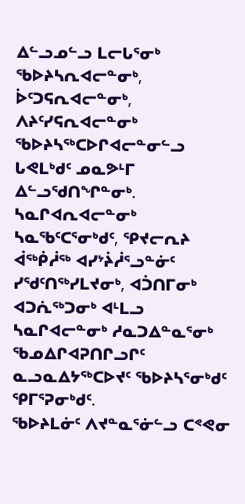ᐃᓪᓗᓄᓪᓗ ᒪᓕᒐᕐᓂᒃ ᖃᐅᔨᓴᕆᐊᓕᓐᓂᒃ, ᐆᑦᑐᕋᕆᐊᓕᓐᓂᒃ, ᐱᔨᑦᓯᕋᕆᐊᓕᓐᓂᒃ ᖃᐅᔨᓴᖅᑕᐅᒋᐊᓕᓐᓂᓪᓗ ᒐᕙᒪᒃᑯᑦ ᓄᓇᕗᒻᒥ ᐃᓪᓗᖁᑎᖏᓐᓂᒃ. ᓴᓇᒋᐊᕆᐊᓕᓐᓂᒃ ᓴᓇᖃᑦᑕᕐᓂᒃᑯᑦ, ᕿᔪᓕᕆᔨ ᐋᖅᑮᓲᖅ ᐊᓯᔾᔩᓲᕐᓗᓐᓃᑦ ᓯᖁᑦᑎᖅᓯᒪᔪᓂᒃ, ᐊᑑᑎᒥᓂᒃ ᐊᑐᕇᖅᑐᓂᒃ ᐊᒻᒪᓗ ᓴᓇᒋᐊᓕᓐᓂᒃ ᓱᓇᑐᐃᓐᓇᕐᓂᒃ ᖃᓄᐃᒋᐊᕈᑎᒋᓗᒋᑦ ᓇᓗᓇᐃᔭᖅᑕᐅᔪᑦ ᖃᐅᔨᓴᕐᓂᒃᑯᑦ ᕿᒥᕐᕈᓂᒃᑯᑦ.
ᖃᐅᔨᒪᓃᑦ ᐱᔪᓐᓇᕐᓃᓪᓗ ᑕᕝᕙᓂ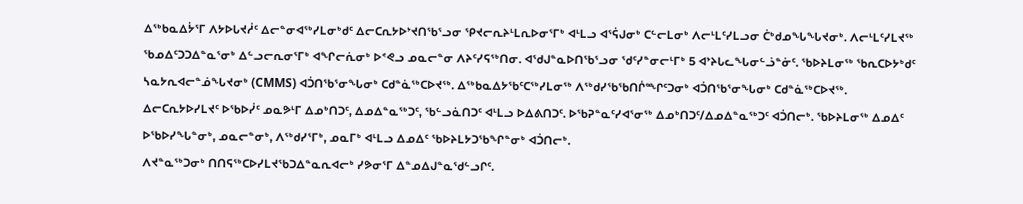ᐃᖅᑲᓇᐃᔮᕐᒥ ᐱᔭᐅᒐᔪᓲᑦ ᐃᓕᓐᓂᐊᖅᓯᒪᓂᒃᑯᑦ ᐃᓕᑕᕆᔭᐅᔾᔪᑎᖃᕐᓗᓂ ᕿᔪᓕᕆᔨᒻᒪᕆᐅᓂᕐᒥᒃ ᐊᒻᒪᓗ ᐊᕐᕌᒍᓂᒃ ᑕᓪᓕᒪᓂᒃ ᐱᓕᒻᒪᑦᓯᒪᓗᓂ ᑖᒃᑯᓄᖓᖓᔪᓂᒃ. ᐱᓕᒻᒪᑦᓯᒪᔪᖅ ᖃᓄᐃᑦᑐᑐᐃᓐᓇᕐᓂᒃ ᐃᓪᓗᓕᕆᓂᕐᒥᒃ ᐊᖏᓕᕇᓂᒃ ᐅᕝᕙᓗ ᓄᓇᓕᓐᓂ ᐱᔨᑦᓯᕋᖅᑎᓂ. ᐊᖁᒍᓐᓇᐅᑎᖃᕐᓗᓂ ᖁᑦᓯᓐᓂᓕᒻᒥᒃ 5 ᐊᔾᔨᒐᓚᖓᓂᓪᓘᓐᓃᑦ. ᖃᐅᔨᒪᓂᖅ ᖃᕆᑕᐅᔭᒃᑯᑦ ᓴᓇᔭᕆᐊᓕᓐᓅᖓᔪᓂᒃ (CMMS) ᐊᑑᑎᖃᕐᓂᖓᓂᒃ ᑕᑯᓐᓈᖅᑕᐅᔪᖅ. ᐃᖅᑲᓇᐃᔭᖃᑦᑕᖅᓯᒪᓂᖅ ᐱᖅᑯᓯᖃᖃᑎᒌᙱᑦᑐᓂᒃ ᐊᑑᑎᖃᕐᓂᖓᓂᒃ ᑕᑯᓐᓈᖅᑕᐅᔪᖅ.
ᐃᓕᑕᕆᔭᐅᓯᒪᔪᑦ ᐅᖃᐅᓰᑦ ᓄᓇᕗᒻᒥ ᐃᓄᒃᑎᑐᑦ, ᐃᓄᐃᓐᓇᖅᑐᑦ, ᖃᓪᓗᓈᑎᑐᑦ ᐊᒻᒪᓗ ᐅᐃᕕᑎᑐᑦ. ᐅᖃᕈᓐᓇᑦᓯᐊᕐᓂᖅ ᐃᓄᒃᑎᑐᑦ/ᐃᓄᐃᓐᓇᖅᑐᑦ ᐊᑑᑎᓕᒃ. ᖃᐅᔨᒪᓂᖅ ᐃᓄᐃᑦ ᐅᖃᐅᓯᖓᓐᓂᒃ, ᓄᓇᓕᓐᓂᒃ, ᐱᖅᑯᓯᕐᒥᒃ, ᓄᓇᒥᒃ ᐊᒻᒪᓗ ᐃᓄᐃᑦ ᖃᐅᔨᒪᔭᑐᖃᖏᓐᓂᒃ ᐊᑑᑎᓕᒃ.
ᐱᔪᓐᓇᖅᑐᓂᒃ ᑎᑎᕋᖅᑕᐅᓯᒪᔪᖃᑐᐃᓐᓇᕆᐊᓕᒃ ᓯᕗᓂᕐᒥ ᐃᓐᓄᐃᒍᓐᓇᖁᓪᓗᒋᑦ.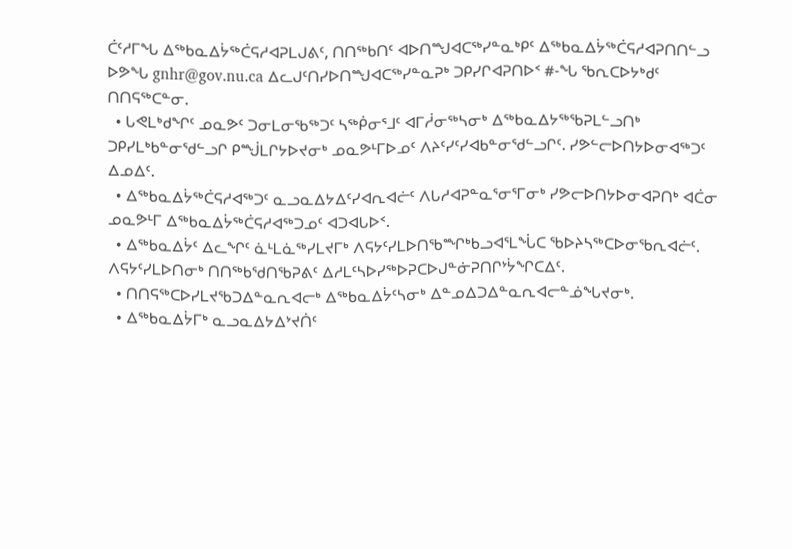ᑖᑦᓱᒥᖓ ᐃᖅᑲᓇᐃᔮᖅᑖᕋᓱᐊᕈᒪᒍᕕᑦ, ᑎᑎᖅᑲᑎᑦ ᐊᐅᑎᙳᐊᑕᖅᓯᓐᓇᒃᑭᑦ ᐃᖅᑲᓇᐃᔮᖅᑖᕋᓱᐊᕈᑎᑎᓪᓗ ᐅᕗᖓ gnhr@gov.nu.ca ᐃᓚᒍᑦᑎᓯᐅᑎᙳᐊᑕᖅᓯᓐᓇᕈᒃ ᑐᑭᓯᒋᐊᕈᑎᐅᑉ #-ᖓ ᖃᕆᑕᐅᔭᒃᑯᑦ ᑎᑎᕋᖅᑕᓐᓂ.
  • ᒐᕙᒪᒃᑯᖏᑦ ᓄᓇᕗᑦ ᑐᓂᒪᓂᖃᖅᑐᑦ ᓴᖅᑮᓂᕐᒧᑦ ᐊᒥᓲᓂᖅᓴᓂᒃ ᐃᖅᑲᓇᐃᔭᖅᖃᕈᒪᓪᓗᑎᒃ ᑐᑭᓯᒪᒃᑲᓐᓂᖁᓪᓗᒋ ᑭᙴᒪᒋᔭᐅᔪᓂᒃ ᓄᓇᕗᒻᒥᐅᓄᑦ ᐱᔨᑦᓯᑦᓯᐊᑲᓐᓂᖁᓪᓗᒋᑦ. ᓯᕗᓪᓕᐅᑎᔭᐅᓂᐊᖅᑐᑦ ᐃᓄᐃᑦ.
  • ᐃᖅᑲᓇᐃᔮᖅᑖᕋᓱᐊᖅᑐᑦ ᓇᓗᓇᐃᔭᐃᑦᓯᐊᕆᐊᓖᑦ ᐱᒐᓱᐊᕈᓐᓇᕐᓂᕐᒥᓂᒃ ᓯᕗᓕᐅᑎᔭᐅᓂᐊᕈᑎᒃ ᐊᑖᓂ ᓄᓇᕗᒻᒥ ᐃᖅᑲᓇᐃᔮᖅᑖᕋᓱᐊᖅᑐᓄᑦ ᐊᑐᐊᒐᐅᑉ.
  • ᐃᖅᑲᓇᐃᔮᑦ ᐃᓚᖏᑦ ᓈᒻᒪᓈᖅᓯᒪᔪᒥᒃ ᐱᕋᔭᑦᓯᒪᐅᑎᖃᙱᒃᑲᓗᐊᕐᒪᖔᑕ ᖃᐅᔨᓴᖅᑕᐅᓂᖃᕆᐊᓖᑦ. ᐱᕋᔭᑦᓯᒪᐅᑎᓂᒃ ᑎᑎᖅᑲᖁᑎᖃᕈᕕᑦ ᐃᓱᒪᑦᓴᐅᓯᖅᐅᕈᑕᐅᒍᓐᓃᕈᑎᒋᔾᔮᖏᑕᐃᑦ.
  • ᑎᑎᕋᖅᑕᐅᓯᒪᔪᖃᑐᐃᓐᓇᕆᐊᓕᒃ ᐃᖅᑲᓇᐃᔮᑦᓴᓂᒃ ᐃᓐᓄᐃᑐᐃᓐᓇᕆᐊᓕᓐᓅᖓᔪᓂᒃ.
  • ᐃᖅᑲᓇᐃᔮᒥᒃ ᓇᓗᓇᐃᔭᐃᔾᔪᑏᑦ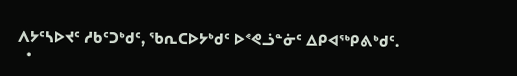ᐱᔭᑦᓴᐅᔪᑦ ᓱᑲᑦᑐᒃᑯᑦ, ᖃᕆᑕᐅᔭᒃᑯᑦ ᐅᕝᕙᓘᓐᓃᑦ ᐃᑭᐊᖅᑭᕕᒃᑯᑦ.
  •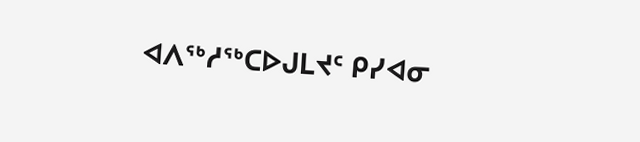ᐊᐱᖅᓱᖅᑕᐅᒍᒪᔪᑦ ᑭᓯᐊᓂ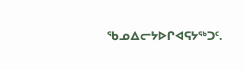ᖃᓄᐃᓕᔭᐅᒋᐊᕋᔭᖅᑐᑦ.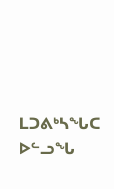ᒪᑐᕕᒃᓴᖓᑕ ᐅᓪᓗᖓ